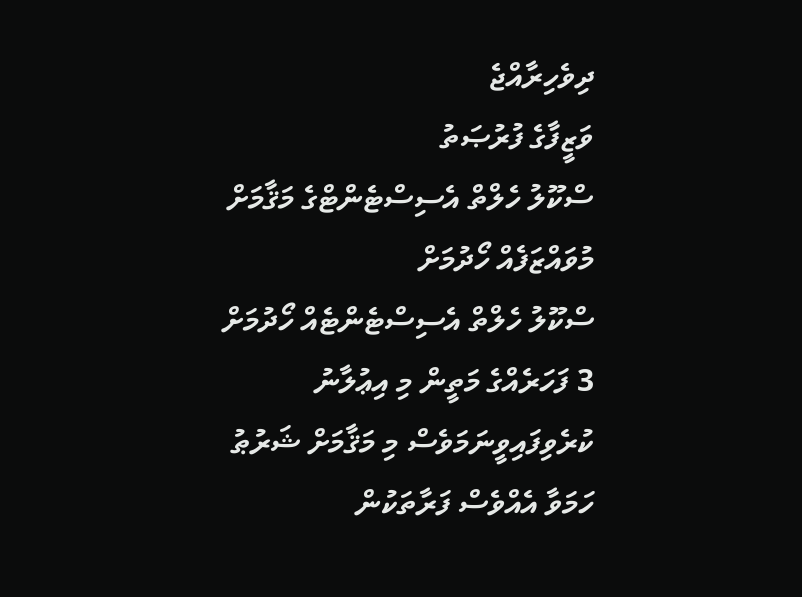ދިވެހިރާއްޖެ
ވަޒީފާގެ ފުރުޞަތު
ސްކޫލު ހެލްތް އެސިސްޓެންޓްގެ މަޤާމަށް މުވައްޒަފެއް ހޯދުމަށް
ސްކޫލު ހެލްތް އެސިސްޓެންޓެއް ހޯދުމަށް 3 ފަހަރެއްގެ މަތީން މި އިޢުލާނު ކުރެވިފައިވީނަމަވެސް މި މަޤާމަށް ޝަރުޠު ހަމަވާ އެއްވެސް ފަރާތަކުން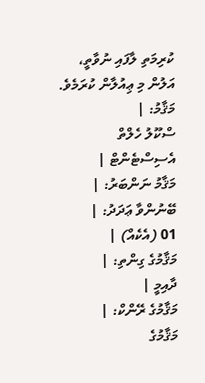ކުރިމަތި ލާފައި ނުވާތީ، އަލުން މި ޢިއުލާން ކުރަމެވެ.
މަޤާމު: |
ސްކޫލު ހެލްތް އެސިސްޓެންޓް |
މަޤާމު ނަންބަރު: |
ބޭނުންވާ ޢަދަދު: |
01 (އެކެއް) |
މަޤާމުގެ ގިންތި: |
ދާއިމީ |
މަޤާމުގެ ރޭންކް: |
މަޤާމުގެ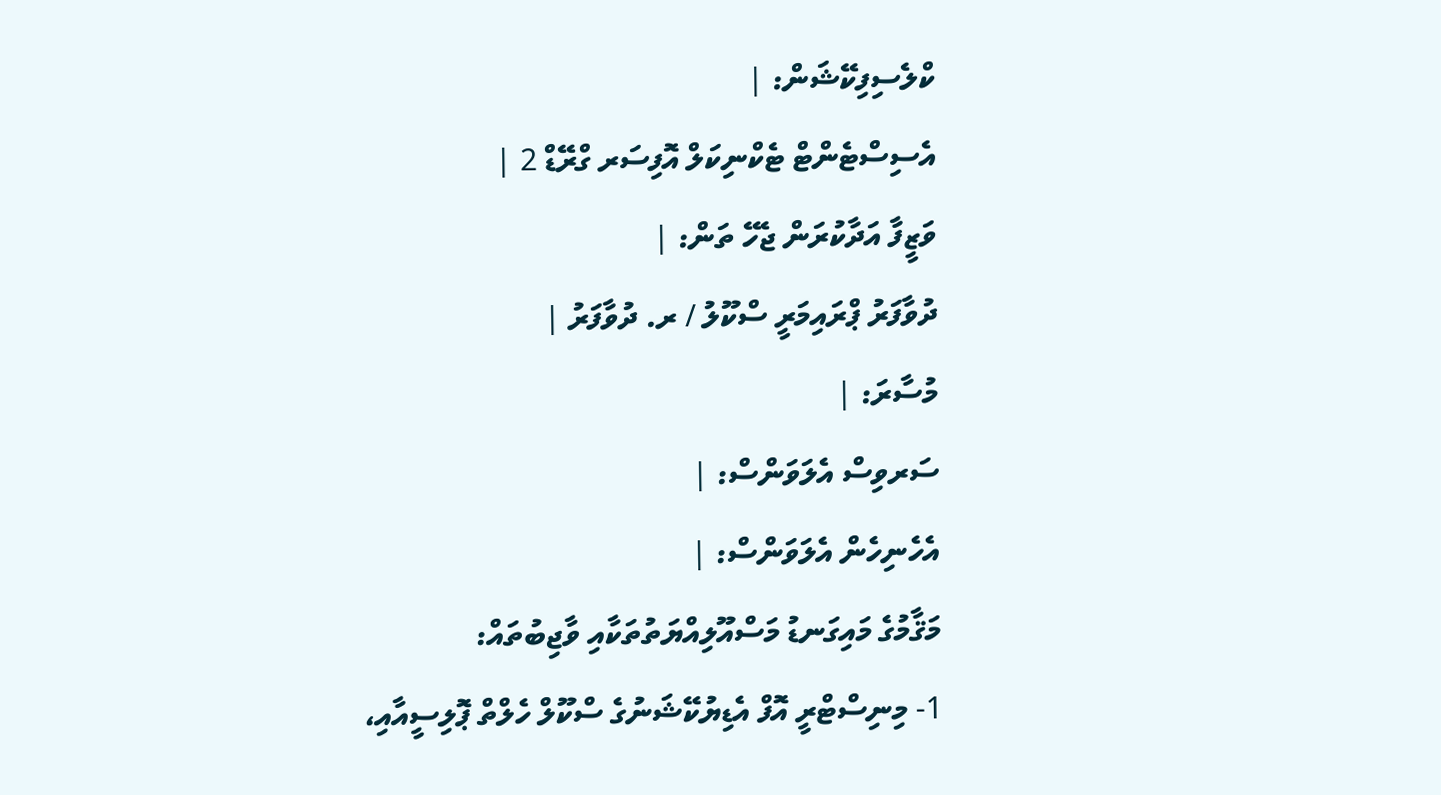ކްލެސިފިކޭޝަން: |
އެސިސްޓެންޓް ޓެކްނިކަލް އޮފިސަރ ގްރޭޑް 2 |
ވަޒީފާ އަދާކުރަން ޖެހޭ ތަން: |
ދުވާފަރު ޕްރައިމަރީ ސްކޫލު / ރ. ދުވާފަރު |
މުސާރަ: |
ސަރވިސް އެލަވަންސް: |
އެހެނިހެން އެލަވަންސް: |
މަޤާމުގެ މައިގަނޑު މަސްއޫލިއްޔަތުތަކާއި ވާޖިބުތައް:
1- މިނިސްޓްރީ އޮފް އެޑިޔުކޭޝަނުގެ ސްކޫލް ހެލްތް ޕޮލިސީއާއި،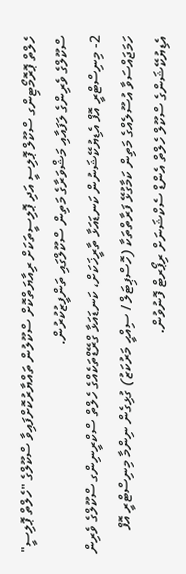ހެލްތް ޕޮރޮމޯޓިންގ ސްކޫލް ޕޮލިސީ އަދި ޕޮލިސީތަކަށް ރިއާޔަތްކޮށް ސްކޫލުން ތައްޔާރުކޮށްފައިވާ ސްކޫލްގެ "ހެލްތް ޕޮލިސީ" ސްކޫލްގެ ވެރިންގެ ލަފައާއި މަޝްވަރާގެ މަތިން ސްކޫލްގައި ތަންފީޒުކުރުން.
2- މިނިސްޓްރީ އޮފް އެޑިޔުކޭޝަނުން ކަނޑައަޅާ ތާރީޚަކަށް، ކަނޑައަޅާ ގްރޭޑްތަކެއްގެ ހެލްތް ސްކްރީނިންގ ސްކޫލްގެ ވެރިން ހަމަޖައްސަވާ އުސޫލެއްގެ މަތިން ކަމާގުޅޭ ފަރާތްތަކާ (ހޮސްޕިޓަލް / ސިއްޙީ މަރުކަޒު) ގުޅިގެން ނިންމާ މިނިސްޓްރީ އޮފް އެޑިޔުކޭޝަންގެ ސްކޫލް ހެލްތް އެންޑް ސެކްޝަނަށް ރިޕޯރޓް ފޮނުވުން.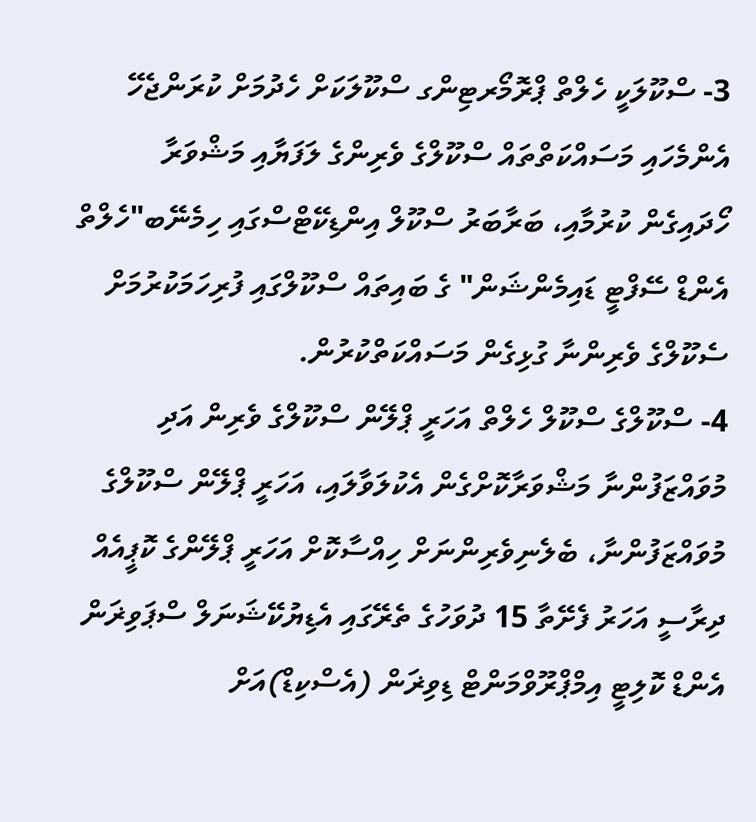3- ސްކޫލަކީ ހެލްތް ޕްރޮމޯރޓިންގ ސްކޫލަކަށް ހެދުމަށް ކުރަންޖެހޭ އެންމެހައި މަސައްކަތްތައް ސްކޫލްގެ ވެރިންގެ ލަފަޔާއި މަޝްވަރާ ހޯދައިގެން ކުރުމާއި، ބަރާބަރު ސްކޫލް އިންޑިކޭޓްސްގައި ހިމެނޭބ"ހެލްތް އެންޑް ސޭފްޓީ ޑައިމެންޝަން" ގެ ބައިތައް ސްކޫލްގައި ފުރިހަމަކުރުމަށް ސެކޫލްގެ ވެރިންނާ ގުޅިގެން މަސައްކަތްކުރުން.
4- ސްކޫލްގެ ސްކޫލް ހެލްތް އަހަރީ ޕްލޭން ސްކޫލްގެ ވެރިން އަދި މުވައްޒަފުންނާ މަޝްވަރާކޮށްގެން އެކުލަވާލައި، އަހަރީ ޕްލޭން ސްކޫލްގެ މުވައްޒަފުންނާ، ބެލެނިވެރިންނަށް ހިއްސާކޮށް އަހަރީ ޕްލޭންގެ ކޮޕީއެއް ދިރާސީ އަހަރު ފެށޭތާ 15 ދުވަހުގެ ތެރޭގައި އެޑިޔުކޭޝަނަލް ސްޕަވިޜަން އެންޑް ކޮލިޓީ އިމްޕްރޫވްމަންޓް ޑިވިޜަން (އެސްކިޑް)އަށް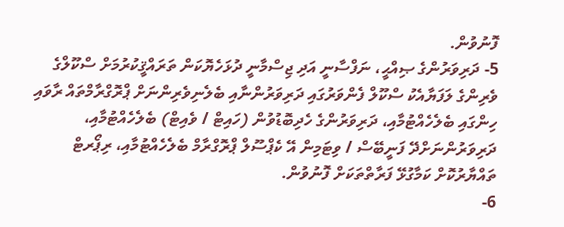ފޮނުވުން.
5- ދަރިވަރުންގެ ޞިއްޙީ، ނަފްސާނީ އަދި ޖިސްމާނީ ދުޅަހެޔޮކަން ތަރައްޤީކުރުމަށް ސްކޫލްގެ ވެރިންގެ ލަފަޔާއެކު ސްކޫލް ފެންވަރުގައި ދަރިވަރުންނާއި ބެލެނިވެރިންނަށް ޕްރޮގްރާމްތައް ރާވައި ހިންގައި ބެލެހެއްޓުމާއި، ދަރިވަރުންގެ ހެދިބޮޑުވުން (ހައިޓް / ވެއިޓް) ބެލެހެއްޓުމާއި، ދަރިވަރުންނަށްދޭ ފަނީބޭސް / ވިޓަމިން އޭ ކެޕްސޫލް ޕްރޮގްރާމް ބެލެހެއްޓުމާއި، ރިޕޯރޓް ތައްޔާރުކޮށް ކަމާގުޅޭ ފަރާތްތަކަށް ފޮނުވުން.
6-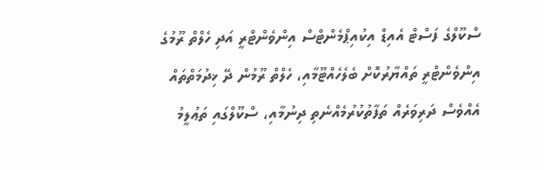ސްކޫލްގެ ފަސްޓް އެއިޑް އިކުއިޕްމެންޓްސް އިންވެންޓްރީ އަދި ހެލްތް ރޫމުގެ އިންވެންޓްރީ ތައްޔާރުކޮށް ބެލެހެއްޓޫމާއި، ހެލްތް ރޫމުން ދޭ ޚިދުމަތްތައް އެއްވެސް ދަރިވަރެއް ތަފާތުކުރުމެއްނެތި ދިނުމާއި، ސްކޫލްގައި ތަޢުލީމު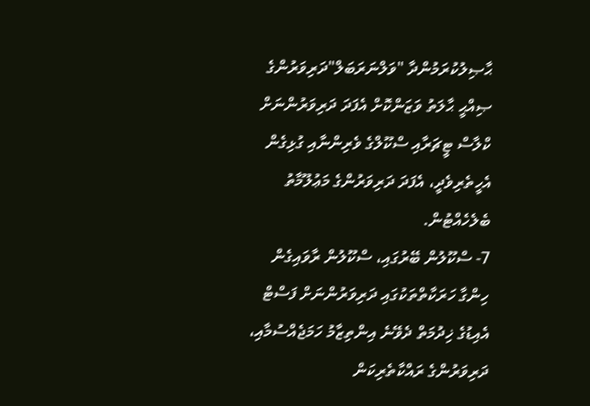ޙާޞިލުކުރަމުންދާ "ވަލްނަރަބަލް"ދަރިވަރުންގެ ޞިއްޙީ ޙާލަތު ވަޒަންކޮށް އެފަދަ ދަރިވަރުންނަށް ކްލާސް ޓީޗަރާއި ސްކޫލްގެ ވެރިންނާއި ގުޅިގެން އެހީތެރިވެދީ، އެފަދަ ދަރިވަރުންގެ މަޢުލޫމާތު ބެލެހެއްޓުން.
7- ސްކޫލުން ބޭރުގައި، ސްކޫލުން ރާވައިގެން ހިންގާ ހަރަކާތްތަކުގައި ދަރިވަރުންނަށް ފަސްޓް އެއިޑުގެ ޚިދުމަތް ދެވޭނެ އިންތިޒާމު ހަމަޖެއްސުމާއި، ދަރިވަރުންގެ ރައްކާތެރިކަން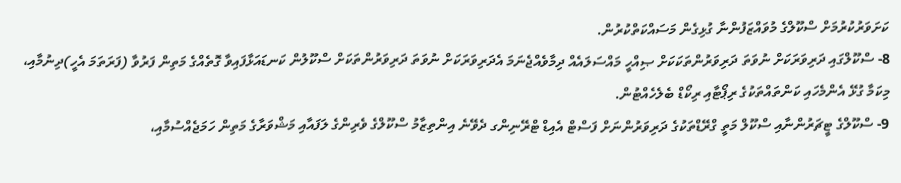ކަށަވަރުކުރުމަށް ސްކޫލްގެ މުވައްޒަފުންނާ ގުޅިގެން މަސައްކަތްކުރުން.
8- ސްކޫލްގައި ދަރިވަރަކަށް ނުވަތަ ދަރިވަރުންތަކަކަށް ޞިއްހީ މައްސަލައެއް ދިމާވެއްޖެނަމަ އެދަރިވަރަކަށް ނުވަތަ ދަރިވަރުންތަކަށް ސްކޫލުން ކަނޑައަޅާފައިވާ ގޮތެއްގެ މަތިން ފަރުވާ (ފަރަތަމަ އެހީ)ދިނުމާއި، މިކަމާ ގުޅޭ އެންމެހައި ކަންތައްތަކުގެ ރިޕޯޓާއި ރިކޯޑް ބެލެހެއްޓުން.
9- ސްކޫލްގެ ޓީޗަރުންނާއި ސްކޫލް މަތީ ގްރޭޑްތަކުގެ ދަރިވަރުންނަށް ފަސްޓް އެއިޑް ޓްރޭނިންގ ދެވޭނެ އިންތިޒާމު ސްކޫލްގެ ވެރިންގެ ލަފައާއި މަޝްވަރާގެ މަތިން ހަމަޖެއްސުމާއި،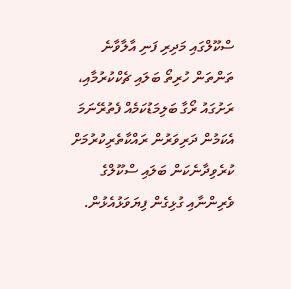ސްކޫލްގައި މަދިރި ފަނި އާލާވާނެ ތަންތަން ހުރިތޯ ބަލައި ޗެކްކުރުމާއި، ރަށުގައު ރޯގާ ބަލިމަޑުކަމެއް ފެތުރޭނަމަ އެކަމުން ދަރިވަރުން ރައްކާތެރިކުރުމަށް ކުރެވިދާނެކަން ބަލައި ސްކޫލްގެ ވެރިންނާއި ގުޅިގެން ފިޔަވަޅުއެޅުން.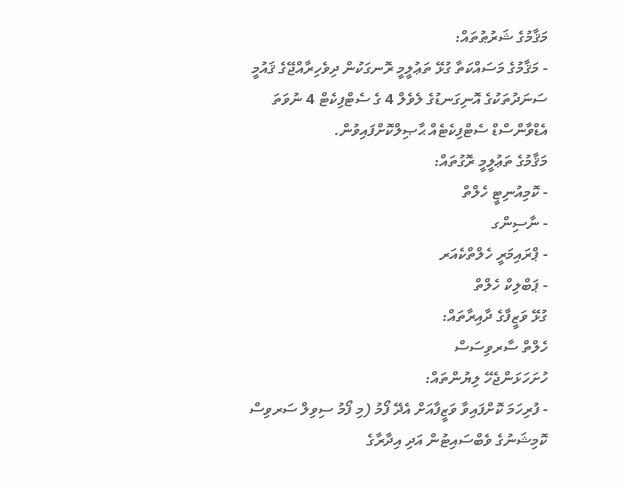މަޤާމުގެ ޝަރުޠުތައް:
- މަޤާމުގެ މަސައްކަތާ ގުޅޭ ތަޢުލީމީ ރޮނގަކުން ދިވެހިރާއްޖޭގެ ޤައުމީ ސަނަދުތަކުގެ އޮނިގަނޑުގެ ލެވެލް 4 ގެ ސެޓްފިކެޓް 4 ނުވަތަ އެޑްވާންސްޑް ސެޓްފިކެޓެއް ޙާޞިލްކޮށްފައިވުން.
މަޤާމުގެ ތަޢުލީމީ ރޮގުތައް:
- ކޮމިއުނިޓީ ހެލްތް
- ނާސިންގ
- ޕްރައިމަރީ ހެލްތްކެއަރ
- ޕަބްލިކް ހެލްތް
ގުޅޭ ވަޒީފާގެ ދާއިރާތައް:
ހެލްތް ސާރވިސަސް
ހުށަހަޅަންޖެހޭ ލިޔުންތައް:
- ފުރިހަމަ ކޮށްފައިވާ ވަޒީފާއަށް އެދޭ ފޯމު (މި ފޯމު ސިވިލް ސަރވިސް ކޮމިޝަނުގެ ވެބްސައިޓުން އަދި އިދާރާގެ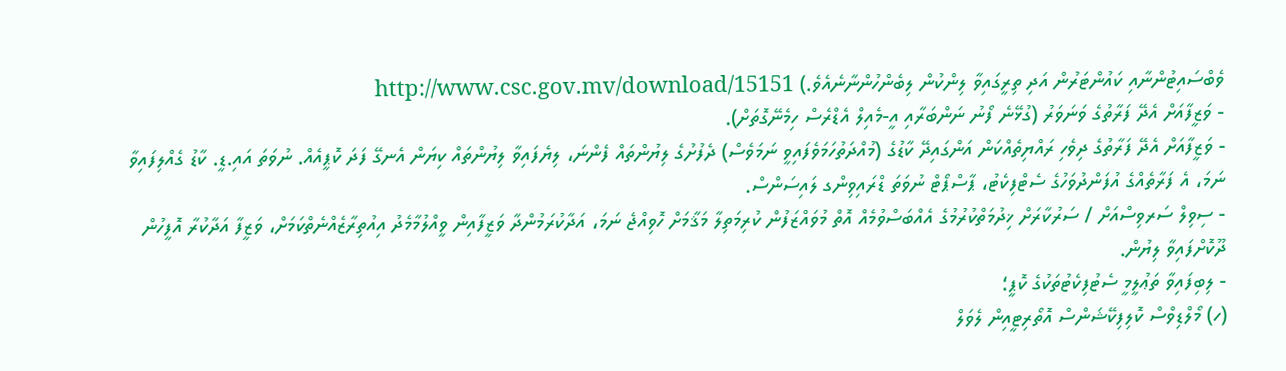ވެބްސައިޓުންނާއި ކައުންޓަރުން އަދި ތިރީގައިވާ ލިންކުން ލިބެންހުންނާނެއެވެ.) http://www.csc.gov.mv/download/15151
- ވަޒީފާއަށް އެދޭ ފަރާތުގެ ވަނަވަރު (ގުޅޭނެ ފޯނު ނަންބަރާއި އީ-މެއިލް އެޑްރެސް ހިމެނޭގޮތަށް).
- ވަޒީފާއަށް އެދޭ ފަރާތުގެ ދިވެހި ރައްޔިތެއްކަން އަންގައިދޭ ކާޑުގެ (މުއްދަތުހަމަވެފައިވީ ނަމަވެސް) ދެފުށުގެ ލިޔުންތައް ފެންނަ، ލިޔެފައިވާ ލިޔުންތައް ކިޔަން އެނގޭ ފަދަ ކޮޕީއެއް. ނުވަތަ އައި.ޑީ. ކާޑު ގެއްލިފައިވާ ނަމަ، އެ ފަރާތެއްގެ އުފަންދުވަހުގެ ސެޓްފިކެޓު، ޕާސްޕޯޓް ނުވަތަ ޑްރައިވިންގ ލައިސަންސް.
- ސިވިލް ސަރވިސްއަށް / ސަރުކާރަށް ޚިދުމަތްކުރުމުގެ އެއްބަސްވުމެއް އޮތް މުވައްޒަފުން ކުރިމަތިލާ މަޤާމަށް ހޮވިއްޖެ ނަމަ، އަދާކުރަމުންދާ ވަޒީފާއިން ވީއްލުމާމެދު އިއުތިރާޒެއްނެތްކަމަށް، ވަޒީފާ އަދާކުރާ އޮފީހުން ދޫކޮށްފައިވާ ލިޔުން.
- ލިބިފައިވާ ތަޢުލީމީ ސެޓުފިކެޓުތަކުގެ ކޮޕީ؛
(ހ) މޯލްޑިވްސް ކޮލިފިކޭޝަންސް އޮތޯރިޓީއިން ލެވަލް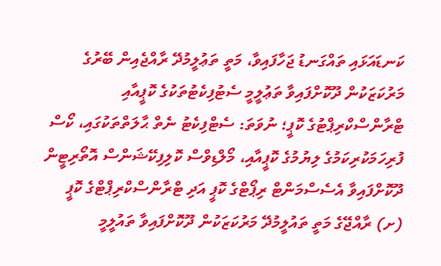ކަނޑައަޅައި ތައްގަނޑު ޖަހާފައިވާ، މަތީ ތަޢުލީމުދޭ ރާއްޖެއިން ބޭރުގެ މަރުކަޒަކުން ދޫކޮށްފައިވާ ތަޢުލީމީ ސެޓުފިކެޓުތަކުގެ ކޮޕީއާއި ޓްރާންސްކްރިޕްޓުގެ ކޮޕީ؛ ނުވަތަ: ސެޓްފިކެޓު ނެތް ޙާލަތްތަކުގައި، ކޯސް ފުރިހަމަކުރިކަމުގެ ލިޔުމުގެ ކޮޕީއާއި، މޯލްޑިވްސް ކޮލިފިކޭޝަންސް އޮތޯރިޓީން ދޫކޮށްފައިވާ އެސެސްމަންޓް ރިޕޯޓްގެ ކޮޕީ އަދި ޓްރާންސްކްރިޕްޓްގެ ކޮޕީ
(ށ) ރާއްޖޭގެ މަތީ ތައުލީމުދޭ މަރުކަޒަކުން ދޫކޮށްފައިވާ ތައުލީމީ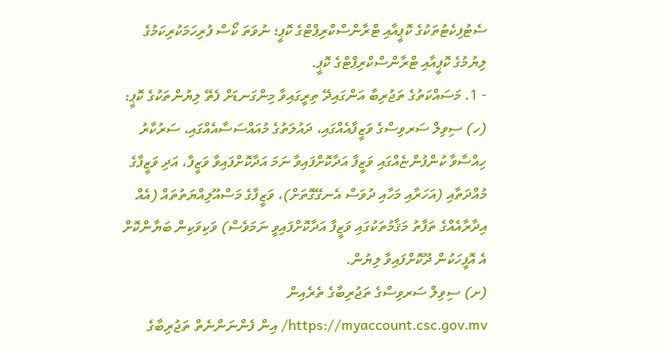ސެޓުފިކެޓުތަކުގެ ކޮޕީއާއި ޓްރާންސްކްރިޕްޓްގެ ކޮޕީ؛ ނުވަތަ ކޯސް ފުރިހަމަކުރިކަމުގެ ލިޔުމުގެ ކޮޕީއާއި ޓްރާންސްކްރިޕްޓްގެ ކޮޕީ.
- 1. މަސައްކަތުގެ ތަޖުރިބާ އަންގައިދޭ ތިރީގައިވާ މިންގަނޑަށް ފެތޭ ލިޔުންތަކުގެ ކޮޕީ:
(ހ) ސިވިލް ސަރވިސްގެ ވަޒީފާއެއްގައި، ދައުލަތުގެ މުއައްސަސާއެއްގައި، ސަރުކާރު ހިއްސާވާ ކުންފުންޏެއްގައި ވަޒީފާ އަދާކޮށްފައިވާ ނަމަ އަދާކޮށްފައިވާ ވަޒީފާ، އަދި ވަޒީފާގެ މުއްދަތާއި (އަހަރާއި މަހާއި ދުވަސް އެނގޭގޮތަށް)، ވަޒީފާގެ މަސްއޫލިއްޔަތުތައް (އެއް އިދާރާއެއްގެ ތަފާތު މަޤާމުތަކުގައި ވަޒީފާ އަދާކޮށްފައިވީ ނަމަވެސް) ވަކިވަކިން ބަޔާންކޮށް އެ އޮފީހަކުން ދޫކޮށްފައިވާ ލިޔުން.
(ށ) ސިވިލް ސަރވިސްގެ ތަޖުރިބާގެ ތެރެއިން https://myaccount.csc.gov.mv/ އިން ފެންނަންނެތް ތަޖުރިބާގެ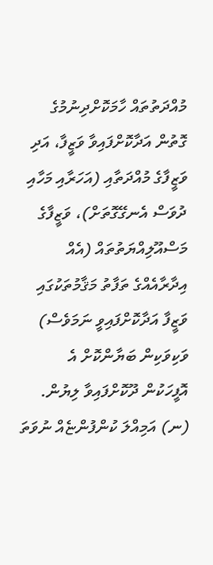މުއްދަތުތައް ހާމަކޮށްދިނުމުގެ ގޮތުން އަދާކޮށްފައިވާ ވަޒީފާ، އަދި ވަޒީފާގެ މުއްދަތާއި (އަހަރާއި މަހާއި ދުވަސް އެނގޭގޮތަށް)، ވަޒީފާގެ މަސްއޫލިއްޔަތުތައް (އެއް އިދާރާއެއްގެ ތަފާތު މަޤާމުތަކުގައި ވަޒީފާ އަދާކޮށްފައިވީ ނަމަވެސް) ވަކިވަކިން ބަޔާންކޮށް އެ އޮފީހަކުން ދޫކޮށްފައިވާ ލިޔުން.
(ނ) އަމިއްލަ ކުންފުންޏެއް ނުވަތަ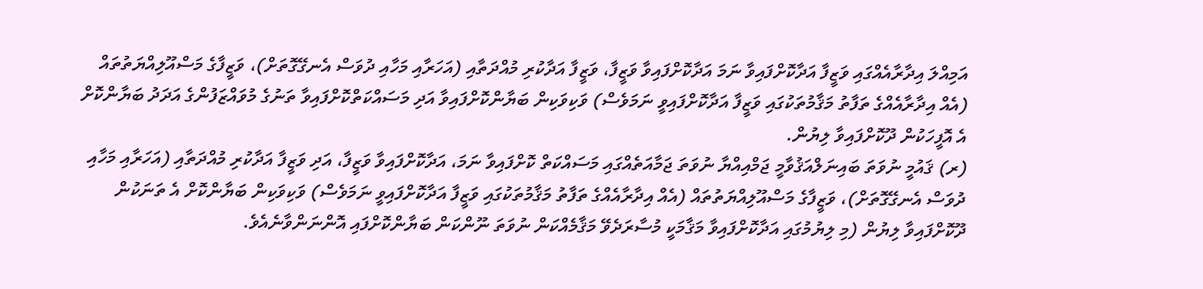އަމިއްލަ އިދާރާއެއްގައި ވަޒީފާ އަދާކޮށްފައިވާ ނަމަ އަދާކޮށްފައިވާ ވަޒީފާ، ވަޒީފާ އަދާކުރި މުއްދަތާއި (އަހަރާއި މަހާއި ދުވަސް އެނގޭގޮތަށް)، ވަޒީފާގެ މަސްއޫލިއްޔަތުތައް (އެއް އިދާރާއެއްގެ ތަފާތު މަޤާމުތަކުގައި ވަޒީފާ އަދާކޮށްފައިވީ ނަމަވެސް) ވަކިވަކިން ބަޔާންކޮށްފައިވާ އަދި މަސައްކަތްކޮށްފައިވާ ތަނުގެ މުވައްޒަފުންގެ އަދަދު ބަޔާންކޮށް އެ އޮފީހަކުން ދޫކޮށްފައިވާ ލިޔުން.
(ރ) ޤައުމީ ނުވަތަ ބައިނަލްއަޤުވާމީ ޖަމްއިއްޔާ ނުވަތަ ޖަމާއަތެއްގައި މަސައްކަތް ކޮށްފައިވާ ނަމަ، އަދާކޮށްފައިވާ ވަޒީފާ، އަދި ވަޒީފާ އަދާކުރި މުއްދަތާއި (އަހަރާއި މަހާއި ދުވަސް އެނގޭގޮތަށް)، ވަޒީފާގެ މަސްއޫލިއްޔަތުތައް (އެއް އިދާރާއެއްގެ ތަފާތު މަޤާމުތަކުގައި ވަޒީފާ އަދާކޮށްފައިވީ ނަމަވެސް) ވަކިވަކިން ބަޔާންކޮށް އެ ތަނަކުން ދޫކޮށްފައިވާ ލިޔުން (މި ލިޔުމުގައި އަދާކޮށްފައިވާ މަޤާމަކީ މުސާރަދެވޭ މަޤާމެއްކަން ނުވަތަ ނޫންކަން ބަޔާންކޮށްފައި އޮންނަންވާނެއެވެ.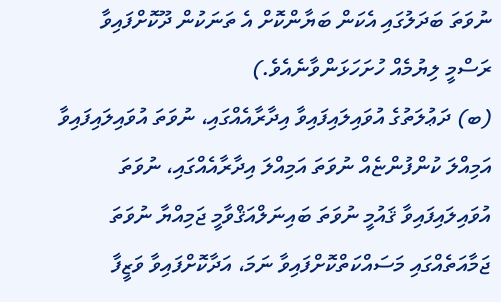ނުވަތަ ބަދަލުގައި އެކަން ބަޔާންކޮށް އެ ތަނަކުން ދޫކޮށްފައިވާ ރަސްމީ ލިޔުމެއް ހުށަހަޅަންވާނެއެވެ.)
(ބ) ދަޢުލަތުގެ އުވައިލައިފައިވާ އިދާރާއެއްގައި، ނުވަތަ އުވައިލައިފައިވާ އަމިއްލަ ކުންފުންޏެއް ނުވަތަ އަމިއްލަ އިދާރާއެއްގައި، ނުވަތަ އުވައިލައިފައިވާ ޤައުމީ ނުވަތަ ބައިނަލްއަޤްވާމީ ޖަމިއްޔާ ނުވަތަ ޖަމާއަތެއްގައި މަސައްކަތްކޮށްފައިވާ ނަމަ، އަދާކޮށްފައިވާ ވަޒީފާ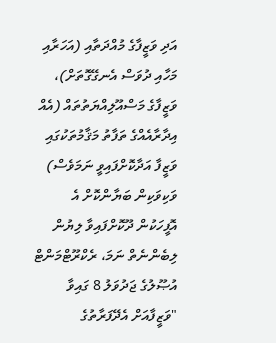އަދި ވަޒީފާގެ މުއްދަތާއި (އަހަރާއި މަހާއި ދުވަސް އެނގޭގޮތަށް)، ވަޒީފާގެ މަސްއޫލިއްޔަތުތައް (އެއް އިދާރާއެއްގެ ތަފާތު މަޤާމުތަކުގައި ވަޒީފާ އަދާކޮށްފައިވީ ނަމަވެސް) ވަކިވަކިން ބަޔާންކޮށް އެ އޮފީހަކުން ދޫކޮށްފައިވާ ލިޔުން ލިބެންނެތް ނަމަ، ރެކްރޫޓްމަންޓް އުޞޫލުގެ ޖަދުވަލު 8 ގައިވާ "ވަޒީފާއަށް އެދޭފަރާތުގެ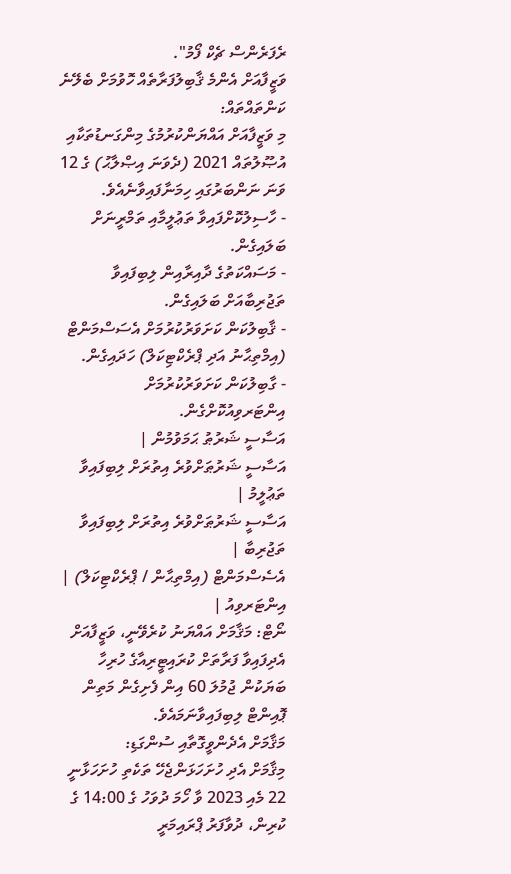ރެފަރެންސް ޗެކް ފޯމު".
ވަޒީފާއަށް އެންމެ ޤާބިލުފަރާތެއް ހޮވުމަށް ބެލޭނެ ކަންތައްތައް:
މި ވަޒީފާއަށް އައްޔަންކުރުމުގެ މިންގަނޑުތަކާއި އުޞޫލުތައް 2021 (ދެވަނަ އިޞްލާޙު) ގެ 12 ވަނަ ނަންބަރުގައި ހިމަނާފައިވާނެއެވެ.
- ހާސިލުކޮށްފައިވާ ތަޢުލީމާއި ތަމްރީނަށް ބަލައިގެން.
- މަސައްކަތުގެ ދާއިރާއިން ލިބިފައިވާ ތަޖުރިބާއަށް ބަލައިގެން.
- ޤާބިލުކަން ކަށަވަރުކުރުމަށް އެސަސްމަންޓް (އިމްތިޙާނު އަދި ޕްރެކްޓިކަލް) ހަދައިގެން.
- ގާބިލުކަން ކަށަވަރުކުރުމަށް އިންޓަރވިއުކޮށްގެން.
އަސާސީ ޝަރުޠު ޙަމަވުމުން |
އަސާސީ ޝަރުޠަށްވުރެ އިތުރަށް ލިބިފައިވާ ތަޢުލީމު |
އަސާސީ ޝަރުޠަށްވުރެ އިތުރަށް ލިބިފައިވާ ތަޖުރިބާ |
އެސެސްމަންޓް (އިމްތިޙާން / ޕްރެކްޓިކަލް) |
އިންޓަރވިއު |
ނޯޓް: މަޤާމަށް އައްޔަނު ކުރެވޭނީ، ވަޒީފާއަށް އެދިފައިވާ ފަރާތަށް ކުރައިޓީރިއާގެ ހުރިހާ ބަޔަކުން ޖުމުލަ 60 އިން ފެށިގެން މަތިން ޕޮއިންޓް ލިބިފައިވާނަމައެވެ.
މަޤާމަށް އެދެންވީގޮތާއި ސުންގަޑި:
މިޤާމަށް އެދި ހުށަހަޅަންޖެހޭ ތަކެތި ހުށަހަޅާނީ 22 މެއި 2023 ވާ ހޯމަ ދުވަހު ގެ 14:00 ގެ ކުރިން، ދުވާފަރު ޕްރައިމަރީ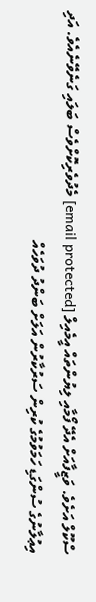ސްކޫލް އަށެވެ. ވަޒީފާއަށް އެދޭ ފޯމާއި ލިޔުންތައް އީމެއިލް [email protected] މެދުވެރިކޮށްވެސް ބަލައި ގަނެވޭނެއެވެ. އަދި އިޢުލާނުގެ ސުންގަޑި ހަމަވުމުގެ ކުރިން ސަރުކާރުން އަލަށް ބަންދު ދުވަހެއް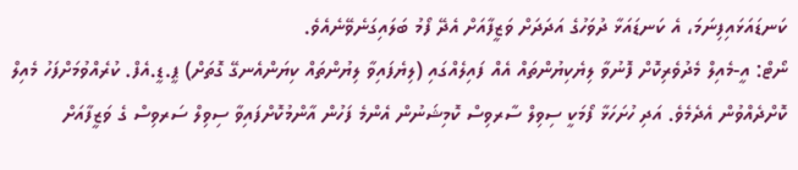ކަނޑައަޅައިފިނަމަ، އެ ކަނޑައަޅާ ދުވަހުގެ އަދަދަށް ވަޒީފާއަށް އެދޭ ފޯމު ބަލައިގަނެވޭނެއެވެ.
ނޯޓް: އީ-މެއިލް މެދުވެރިކޮށް ފޮނުވާ ލިޔެކިޔުންތައް އެއް ފައިލެއްގައި (ލިޔެފައިވާ ލިޔުންތައް ކިޔަންއެނގޭ ގޮތަށް) ޕީ.ޑީ.އެފް. ކުރެއްވުމަށްފަހު މެއިލް ކޮށްދެއްވުން އެދެމެވެ. އަދި ހުށަހަޅާ ފޯމަކީ ސިވިލް ސާރވިސް ކޮމިޝަނުން އެންމެ ފަހުން އާންމުކޮށްފައިވާ ސިވިލް ސަރވިސް ގެ ވަޒީފާއަށް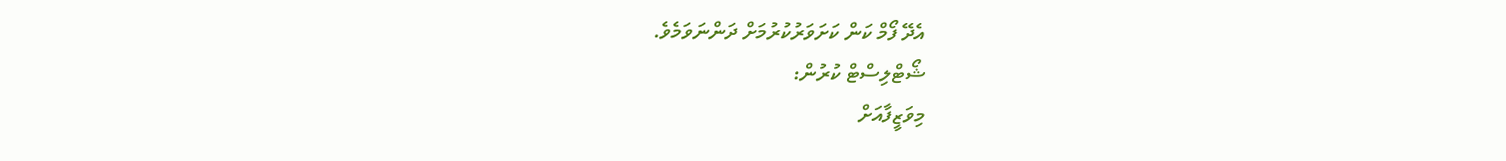އެދޭ ފޯމް ކަން ކަށަވަރުކުރުމަށް ދަންނަވަމެވެ.
ޝޯޓްލިސްޓް ކުރުން:
މިވަޒީފާއަށް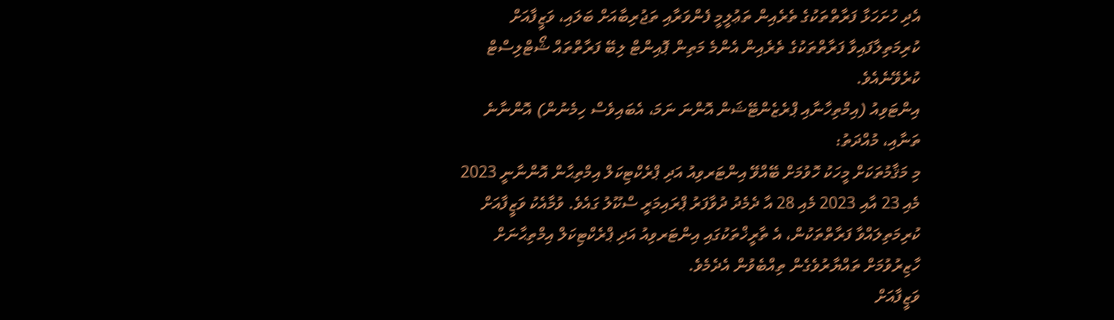އެދި ހުށަހަޅާ ފަރާތްތަކުގެ ތެރެއިން ތަޢުލީމީ ފެންވަރާއި ތަޖުރިބާއަށް ބަލައި، ވަޒީފާއަށް ކުރިމަތިލާފައިވާ ފަރާތްތަކުގެ ތެރެއިން އެންމެ މަތިން ޕޮއިންޓް ލިބޭ ފަރާތްތައް ޝޯޓްލިސްޓް ކުރެވޭނެއެވެ.
އިންޓަވިއު (އިމްތިހާނާއި ޕްރެޒެންޓޭޝަން އޮންނަ ނަމަ، އެބައިވެސް ހިމެނުން) އޮންނާނެ ތަނާއި، މުއްދަތު:
މި މަޤާމުތަކަށް މީހަކު ހޮވުމަށް ބޭއްވޭ އިންޓަރވިއު އަދި ޕްރެކްޓިކަލް އިމްތިޙާން އޮންނާނީ 2023 މެއި 23 އާއި 2023 މެއި 28 އާ ދެމެދު ދުވާފަރު ޕްރައިމަރީ ސްކޫލު ގައެވެ. ވުމާއެކު ވަޒީފާއަށް ކުރިމަތިލައްވާ ފަރާތްތަކުން، އެ ތާރީޚްތަކުގައި އިންޓަރވިއު އަދި ޕްރެކްޓިކަލް އިމްތިޙާނަށް ހާޒިރުވުމަށް ތައްޔާރުވެގެން ތިއްބެވުން އެދެމެވެ.
ވަޒީފާއަށް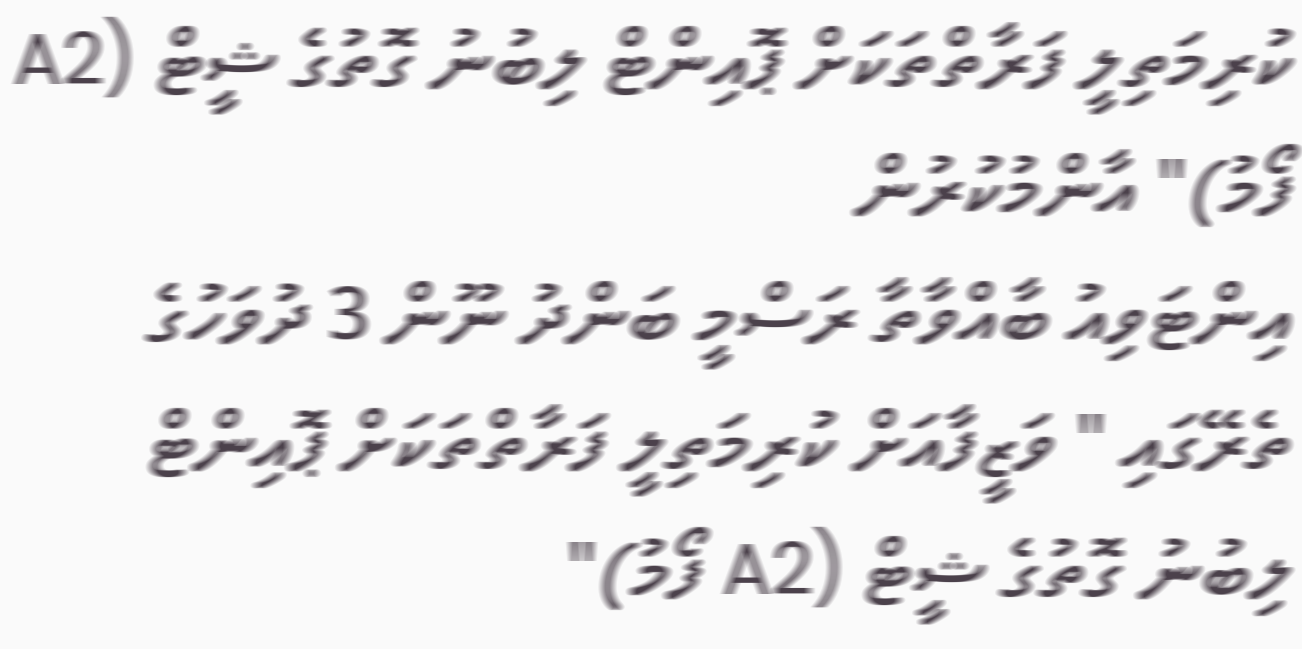ކުރިމަތިލީ ފަރާތްތަކަށް ޕޮއިންޓް ލިބުނު ގޮތުގެ ޝީޓް (A2 ފޯމު)" އާންމުކުރުން
އިންޓަވިއު ބާއްވާތާ ރަސްމީ ބަންދު ނޫން 3 ދުވަހުގެ ތެރޭގައި " ވަޒީފާއަށް ކުރިމަތިލީ ފަރާތްތަކަށް ޕޮއިންޓް ލިބުނު ގޮތުގެ ޝީޓް (A2 ފޯމު)"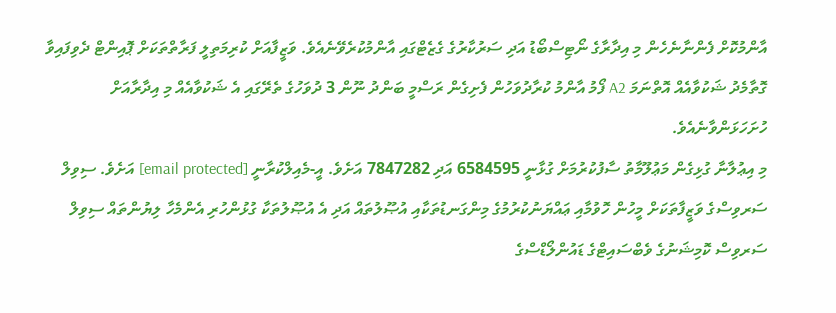އާންމުކޮށް ފެންނާނެހެން މި އިދާރާގެ ނޯޓިސްބޯޑު އަދި ސަރުކާރުގެ ގެޒެޓްގައި އާންމުކުރެވޭނެއެވެ. ވަޒީފާއަށް ކުރިމަތިލީ ފަރާތްތަކަށް ޕޮއިންޓް ދެވިފައިވާ ގޮތާމެދު ޝަކުވާއެއް އޮތްނަމަ A2 ފޯމު އާންމު ކުރާދުވަހުން ފެށިގެން ރަސްމީ ބަންދު ނޫން 3 ދުވަހުގެ ތެރޭގައި އެ ޝަކުވާއެއް މި އިދާރާއަށް ހުށަހަޅަންވާނެއެވެ.
މި އިޢުލާނާ ގުޅިގެން މަޢުލޫމާތު ސާފުކުރުމަށް ގުޅާނީ 6584595 އަދި 7847282 އަށެވެ. އީ-މެއިލްކުރާނީ [email protected] އަށެވެ. ސިވިލް ސަރވިސްގެ ވަޒީފާތަކަށް މީހުން ހޮވުމާއި ޢައްޔަނުކުރުމުގެ މިންގަނޑުތަކާއި އުޞޫލުތައް އަދި އެ އުޞޫލުތަކާ ގުޅުންހުރި އެންމެހާ ލިޔުންތައް ސިވިލް ސަރވިސް ކޮމިޝަނުގެ ވެބްސައިޓްގެ ޑައުންލޯޑްސްގެ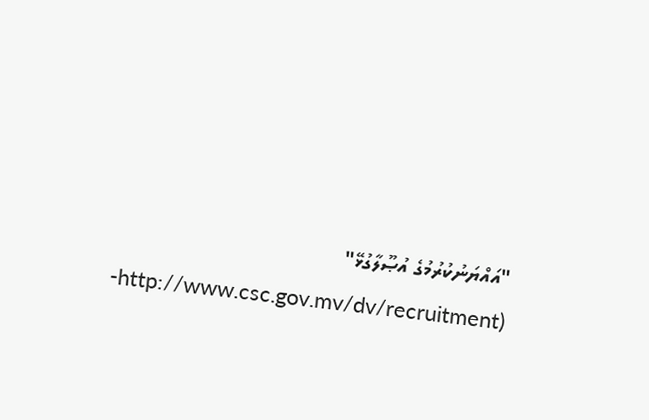"އައްޔަނުކުރުމުގެ އުޞޫލާގުޅޭ" (http://www.csc.gov.mv/dv/recruitment-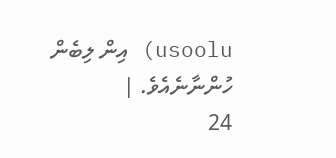usoolu) އިން ލިބެން ހުންނާނެއެވެ. |
24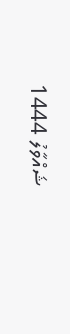ޝައްވާލު 1444